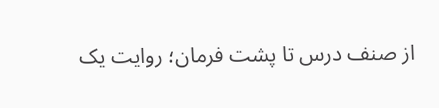از صنف درس تا پشت فرمان؛ روایت یک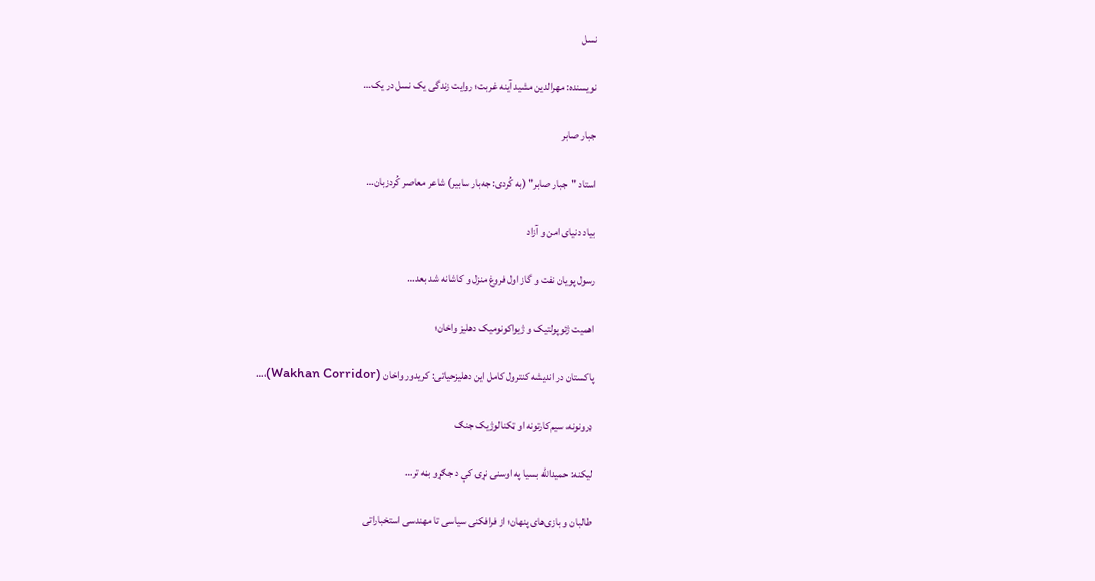نسل

نویسنده: مهرالدین مشید آینه غربت؛ روایت زندگی یک نسل در یک…

جبار صابر

استاد "جبار صابر" (به کُردی: جەبار سابیر) شاعر معاصر کُردزبان…

بیاد دنیای امن و آزاد

رسول پویان نفت و گاز اول فروغ منزل و کاشانه شد بعد…

اهمیت ژئوپولتیک و ژیواکونومیک دهلیز واخان؛

پاکستان در اندیشه کنترول کامل این دهلیزحیاتی: کریدور واخان (Wakhan Corridor)،…

ډرونونه، سیم‌کارتونه او ټکنالوژیک جنګ

ليکنه: حميدالله بسيا په اوسنۍ نړۍ کې د جګړو بڼه تر…

طالبان و بازی‌های پنهان؛ از فرافکنی سیاسی تا مهندسی استخباراتی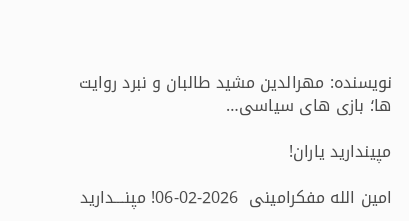نویسنده: مهرالدین مشید طالبان و نبرد روایت ها؛ بازی های سیاسی…

مپیندارید یاران!

امین الله مفکرامینی  2026-02-06! مپنــــدارید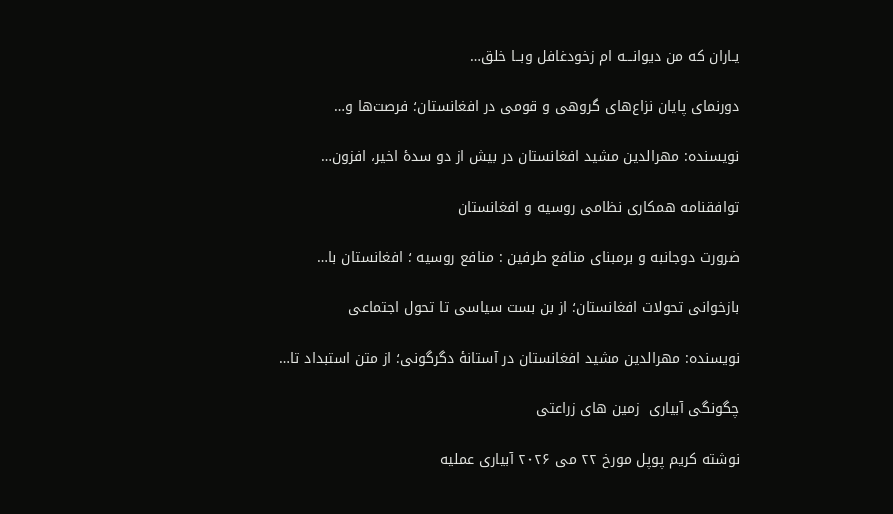یـاران که من دیوانـــه ام زخودغافل وبــا خلق…

دورنمای پایان نزاع‌های گروهی و قومی در افغانستان؛ فرصت‌ها و…

نویسنده: مهرالدین مشید افغانستان در بیش از دو سدهٔ اخیر، افزون…

توافقنامه همکاری نظامی روسیه و افغانستان

ضرورت دوجانبه و برمبنای منافع طرفین : منافع روسیه ؛ افغانستان با…

بازخوانی تحولات افغانستان؛ از بن بست سیاسی تا تحول اجتماعی

نویسنده: مهرالدین مشید افغانستان در آستانهٔ دگرگونی؛ از متن استبداد تا…

چگونگی آبیاری  زمین های زراعتی

نوشته کریم پوپل مورخ ۲۲ می ۲۰۲۶ آبیاری عملیه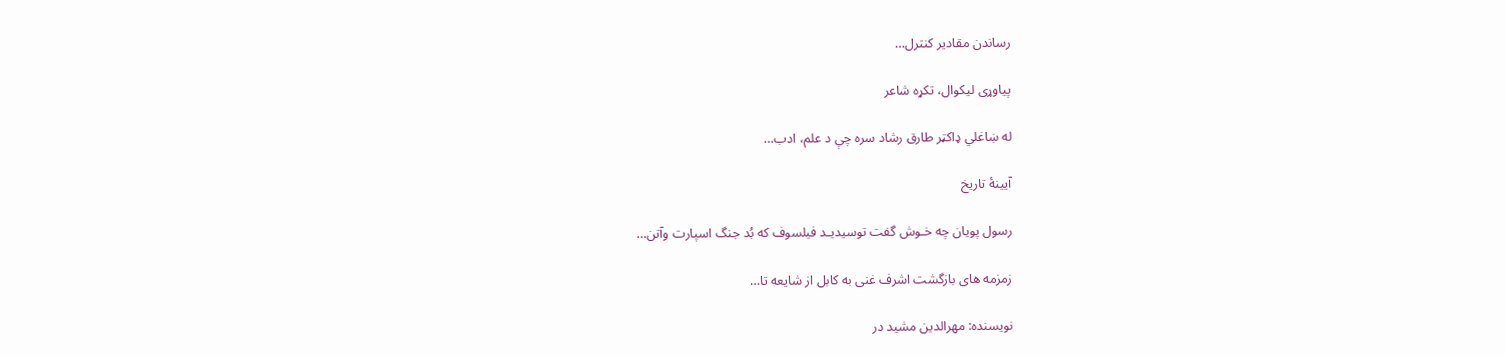رساندن مقادیر کنترل…

پیاوړی لیکوال، تکړه شاعر

له ښاغلي ډاکټر طارق رشاد سره چې د علم، ادب…

آیینۀ تاریخ

رسول پویان چه خـوش گفت توسیدیـد فیلسوف که بُد جنگ اسپارت وآتن…

زمزمه های بازگشت اشرف غنی به کابل از شایعه تا…

نویسنده: مهرالدین مشید در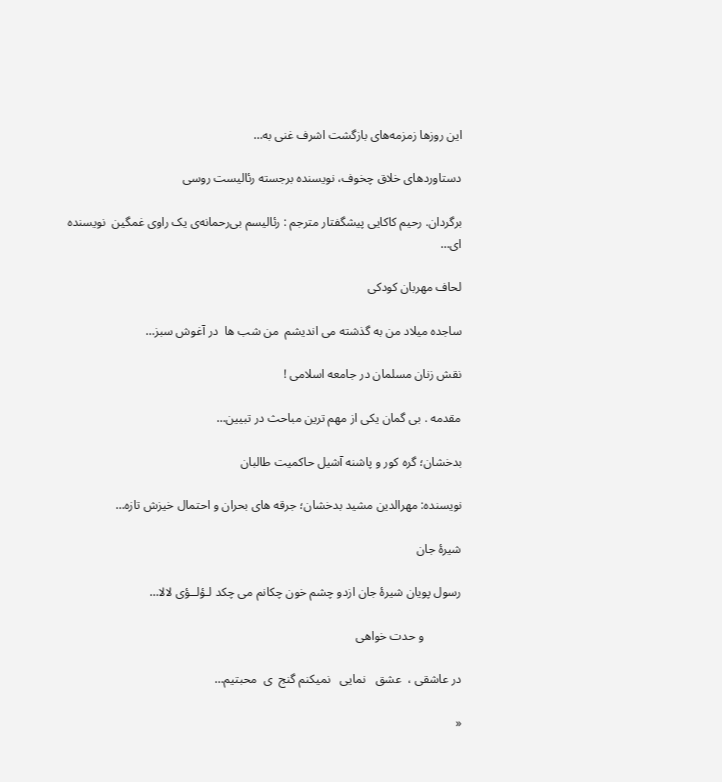این روزها زمزمه‌های بازگشت اشرف غنی به…

دستاوردهای خلاق چخوف، نویسنده برجسته رئالیست روسی

برگردان. رحیم کاکایی پیشگفتار مترجم : رئالیسم بی‌رحمانه‌ی یک راوی غمگین  نویسنده ای…

لحاف مهربان کودکی

ساجده میلاد من به گذشته می اندیشم  من شب ها  در آغوش سبز…

نقش زنان مسلمان در جامعه اسلامی !

مقدمه . بی گمان یکی از مهم ترین مباحث در تبیین…

بدخشان؛ گره کور و پاشنه آشیل حاکمیت طالبان

نویسنده: مهرالدین مشید بدخشان؛ جرقه های بحران و احتمال خیزش تازه…

شیرۀ جان

رسول پویان شیرۀ جان ازدو چشم خون چکانم می چکد لـؤلــؤی لالا…

            و حدت خواهی

در عاشقی ،  عشق   نمایی   نمیکنم گنج  ی  محبتیم…

«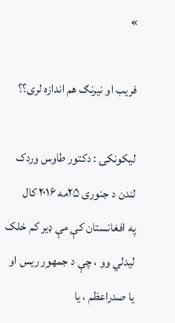»

فریب او نیرنګ هم اندازه لری؟؟

لیکونکۍ : دکتور طاوس وردک لندن د جنوری ۲۵مه ۲۰۱۶ کال
په افغانستان کې مې ډیر کم خلک لیدلي وو ، چې د جمهور ریس او یا صدراعظم ، یا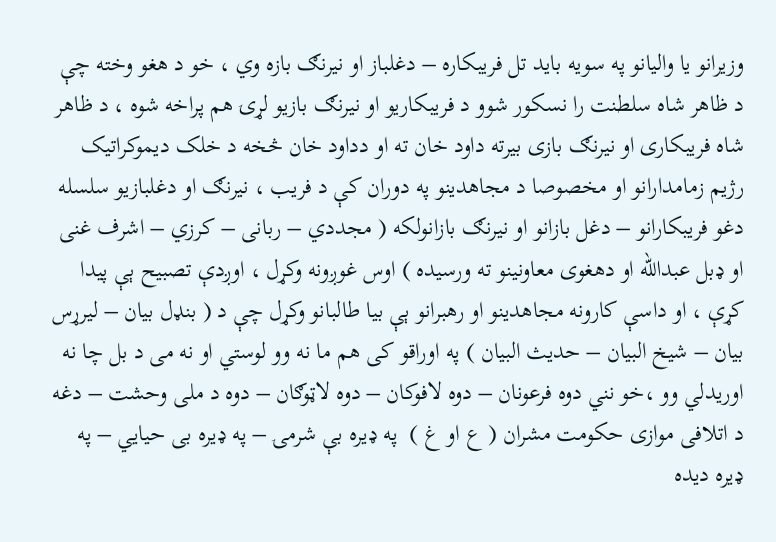وزیرانو یا والیانو په سویه باید تل فریبکاره – دغلباز او نیرنګ بازه وي ، خو د هغو وخته چې د ظاهر شاه سلطنت را نسکور شوو د فریبکاریو او نیرنګ بازیو لړۍ هم پراخه شوه ، د ظاهر شاه فریبکاری او نیرنګ بازی بیرته داود خان ته او دداود خان څخه د خلک دیموکراتیک رژیم زمامدارانو او مخصوصا د مجاهدینو په دوران کې د فریب ، نیرنګ او دغلبازیو سلسله دغو فریبکارانو – دغل بازانو او نیرنګ بازانولکه ( مجددي – ربانی – کرزي – اشرف غنی او ډبل عبدالله او دهغوی معاونینو ته ورسیده ) اوس غوږونه وکړل ، اوږدې تصبیح ېې پیدا کړې ، او داسې کارونه مجاهدینو او رهبرانو ېې بیا طالبانو وکړل چې د ( بنډل بیان – لیرړس بیان – شیخ البیان – حدیث البیان ) په اوراقو کی هم ما نه وو لوستي او نه می د بل چا نه اوریدلي وو ،خو نني دوه فرعونان – دوه لافوکان – دوه لاټوګان – دوه د ملی وحشت – دغه د اتلافی موازی حکومت مشران ( ع او غ )  په ډیره بې شرمۍ – په ډیره بی حیايي – په ډیره دیده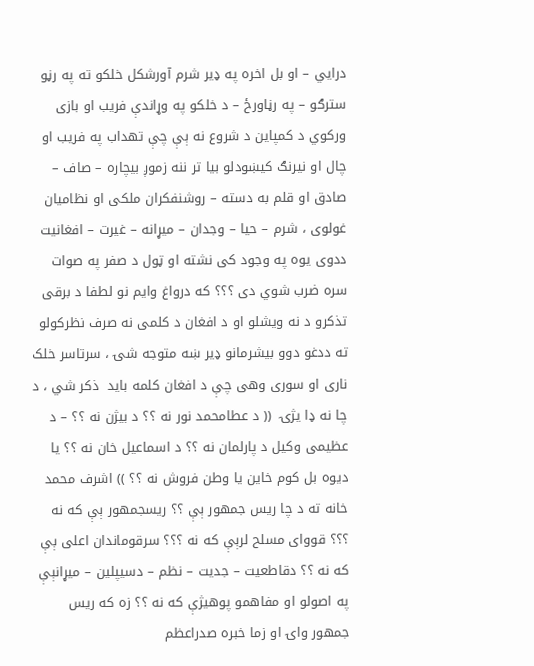درايي – او بل اخره په ډیر شرم آورشکل خلکو ته په رڼو سترګو – په رڼاورځ – د خلکو په وړاندې فریب او بازی ورکوي د کمپاین د شروع نه ېې چې تهداب په فریب او چال او نیرنګ کیښودلو بیا تر ننه زموږ بیچاره – صاف – صادق او قلم به دسته – روشنفکران ملکی او نظامیان غولوی ، شرم – حیا – وجدان – میړانه – غیرت – افغانیت ددوی یوه په وجود کی نشته او ټول د صفر په صوات سره ضرب شوي دی ؟؟؟ که درواغ وایم نو لطفا د برقی تذکرو د نه ویشلو او د افغان د کلمی نه صرف نظرکولو ته ددغو دوو بیشرمانو ډیر ښه متوجه شۍ ، سرتاسر خلک ناری او سوری وهی چې د افغان کلمه باید  ذکر شي ، د چا نه ډا یژۍ  (( د عطامحمد نور نه ؟؟ د بیژن نه ؟؟ – د عظیمی وکیل د پارلمان نه ؟؟ د اسماعیل خان نه ؟؟ یا دیوه بل کوم خاین یا وطن فروش نه ؟؟ )) اشرف محمد خانه ته د چا ریس جمهور ېې ؟؟ ریسجمهور ېې که نه ؟؟؟ قووای مسلح لرېې که نه ؟؟؟ سرقوماندان اعلی ېې که نه ؟؟ دقاطعیت – جدیت – نظم – دسیپلین – میړانېې په اصولو او مفاهمو پوهیژې که نه ؟؟ زه که ریس جمهور واۍ او زما خبره صدراعظم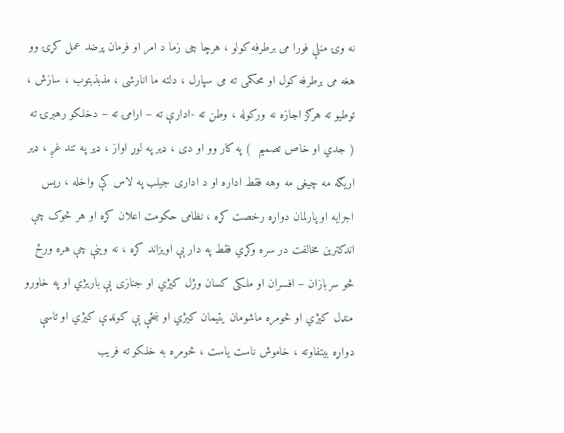نه وۍ منلې فورا می برطرفه کولو ، هرچا چی زما د امر او فرمان پرضد عمل کړۍ وو هغه می برطرفه کول او محکمی ته می سپارل ، دلته ما انارشی ، مذبذبتوب ، سازش ، توطیو ته هرګز اجازه نه ورکوله ، وطن ته -ادارې ته – ارامۍ ته – دخلکو رهبرۍ ته ( جدي او خاص تصمیم  ) په کار وو او دی ، ډیر په لوړ اواز ، ډیر په تند غږ ، ډیر اریګه مه چیغی مه وهه فقط اداره او د اداری جیلب په لاس کې واخله ، ریس اجرایه او پارلمان دواړه رخصت کړه ، نظامی حکومت اعلان کړه او هر څوک چې اندکترین مخالفت در سره وکړي فقط په دار ېې اویزاند کړه ، نه وینې چې هره ورځ څو سربازان – افسران او ملکی کسان وژل کیژي او جنازی ېې باریژي او په خاورو منډل کیژي او څومره ماشومان یتیمان کیژي او ښځې ېې کوڼډې کیژي او تاسې دواړه بیتفاوته ، خاموش ناست یاست ، څومره به خلکو ته فریب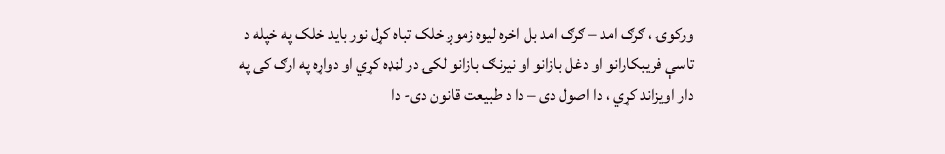ورکوۍ ، ګرګ امد – ګرګ امد بل اخره لیوه زموږ خلک تباه کړل نور باید خلک په خپله د تاسې فریبکارانو او دغل بازانو او نیرنګ بازانو لکۍ در لڼډه کړي او دواړه په ارګ کی په دار اویزاند کړي ، دا اصول دی – دا د طبیعت قانون دی- دا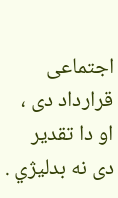اجتماعی قرارداد دی ،  او دا تقدیر دی نه بدلیژي .